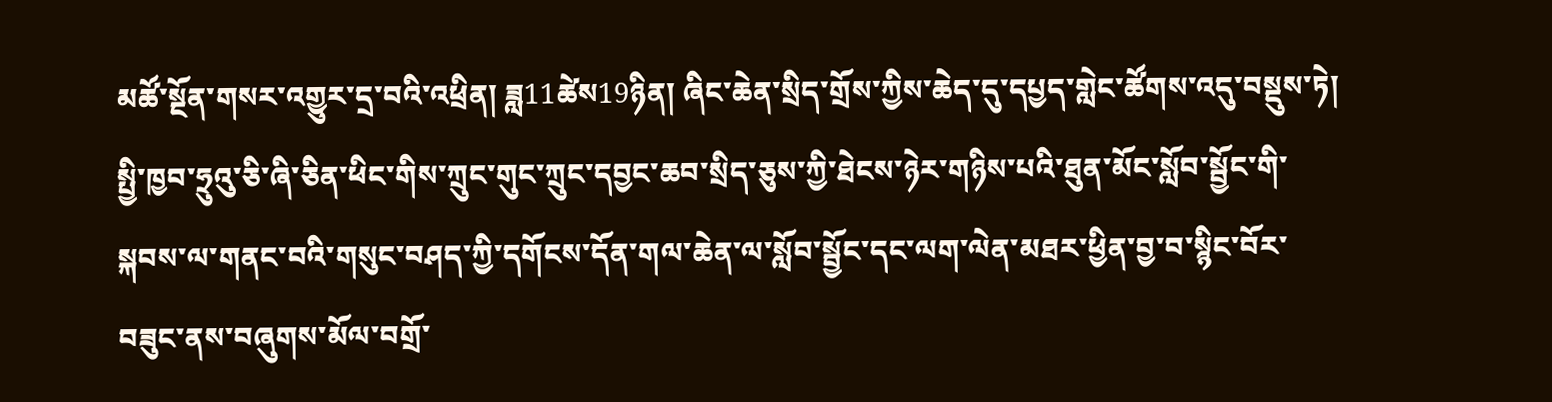མཚོ་སྔོན་གསར་འགྱུར་དྲ་བའི་འཕྲིན། ཟླ11ཚེས19ཉིན། ཞིང་ཆེན་སྲིད་གྲོས་ཀྱིས་ཆེད་དུ་དཔྱད་གླེང་ཚོགས་འདུ་བསྡུས་ཏེ། སྤྱི་ཁྱབ་ཧྲུའུ་ཅི་ཞི་ཅིན་ཕིང་གིས་ཀྲུང་གུང་ཀྲུང་དབྱང་ཆབ་སྲིད་ཅུས་ཀྱི་ཐེངས་ཉེར་གཉིས་པའི་ཐུན་མོང་སློབ་སྦྱོང་གི་སྐབས་ལ་གནང་བའི་གསུང་བཤད་ཀྱི་དགོངས་དོན་གལ་ཆེན་ལ་སློབ་སྦྱོང་དང་ལག་ལེན་མཐར་ཕྱིན་བྱ་བ་སྙིང་བོར་བཟུང་ནས་བཞུགས་མོལ་བགྲོ་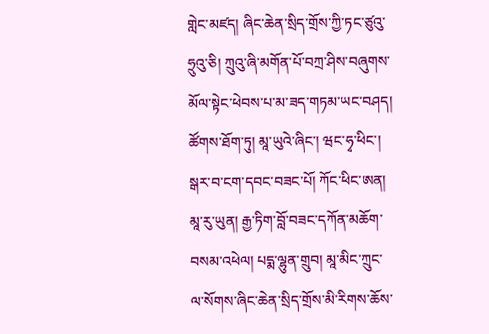གླེང་མཛད། ཞིང་ཆེན་སྲིད་གྲོས་ཀྱི་ཏང་ཙུའུ་ཧྲུའུ་ཅི། ཀྲུའུ་ཞི་མགོན་པོ་བཀྲ་ཤིས་བཞུགས་མོལ་སྟེང་ཕེབས་པ་མ་ཟད་གཏམ་ཡང་བཤད།
ཚོགས་ཐོག་ཏུ། མཱ་ཡུའེ་ཞིང་། ཝང་ཧྭ་ཕིང་། སྒར་བ་ངག་དབང་བཟང་པོ། ཀོང་ཕིང་ཨན། མཱ་རུ་ཡུན། རྒྱ་ཏིག་བློ་བཟང་དཀོན་མཆོག་བསམ་འཕེལ། པདྨ་ལྷུན་གྲུབ། མཱ་མིང་ཀྲུང་ལ་སོགས་ཞིང་ཆེན་སྲིད་གྲོས་མི་རིགས་ཆོས་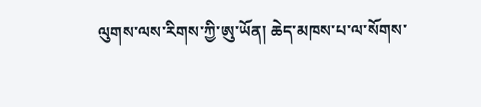ལུགས་ལས་རིགས་ཀྱི་ཨུ་ཡོན། ཆེད་མཁས་པ་ལ་སོགས་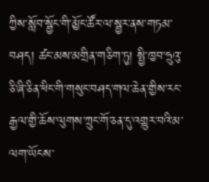ཀྱིས་སློབ་སྦྱོང་གི་མྱོང་ཚོར་ལ་སྦྱར་ནས་གཏམ་བཤད། ཚང་མས་མགྲིན་གཅིག་ཏུ། སྤྱི་ཁྱབ་ཧྲུའུ་ཅི་ཞི་ཅིན་ཕིང་གི་གསུང་བཤད་གལ་ཆེན་གྱིས་རང་རྒྱལ་གྱི་ཆོས་ལུགས་ཀྲུང་གོ་ཅན་དུ་འགྱུར་བའི་མ་ལག་ཡོངས་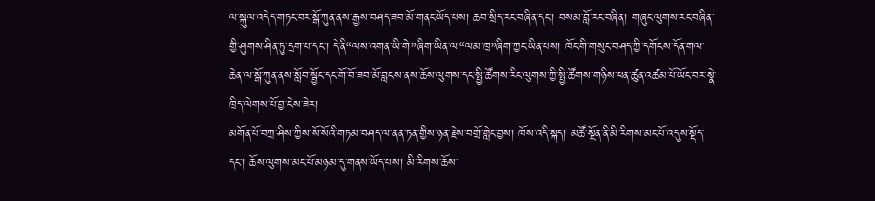ལ་སྐུལ་འདེད་གཏང་བར་སྒོ་ཀུན་ནས་རྒྱས་བཤད་ཟབ་མོ་གནང་ཡོད་པས། ཆབ་སྲིད་རང་བཞིན་དང་། བསམ་བློ་རང་བཞིན། གཞུང་ལུགས་རང་བཞིན་གྱི་ཤུགས་ཤིན་ཏུ་དྲག་པ་དང་། དེ་ནི“ལས་འགན་ཡི་གེ”ཞིག་ཡིན་ལ“ལམ་ཁྲ”ཞིག་ཀྱང་ཡིན་པས། ཁོང་གི་གསུང་བཤད་ཀྱི་དགོངས་དོན་གལ་ཆེན་ལ་སྒོ་ཀུན་ནས་སློབ་སྦྱོང་དང་གོ་བོ་ཟབ་མོ་བླངས་ནས་ཆོས་ལུགས་དང་སྤྱི་ཚོགས་རིང་ལུགས་ཀྱི་སྤྱི་ཚོགས་གཉིས་ཕན་ཚུན་འཚམ་པོ་ཡོང་བར་སྣེ་ཁྲིད་ལེགས་པོ་བྱ་ངེས་ཟེར།
མགོན་པོ་བཀྲ་ཤིས་ཀྱིས་སོ་སོའི་གཏམ་བཤད་ལ་ནན་ཏན་གྱིས་ཉན་རྗེས་བགྲོ་གླེང་བྱས། ཁོས་འདི་སྐད། མཚོ་སྔོན་ནི་མི་རིགས་མང་པོ་འདུས་སྡོད་དང་། ཆོས་ལུགས་མང་པོ་མཉམ་དུ་གནས་ཡོད་པས། མི་རིགས་ཆོས་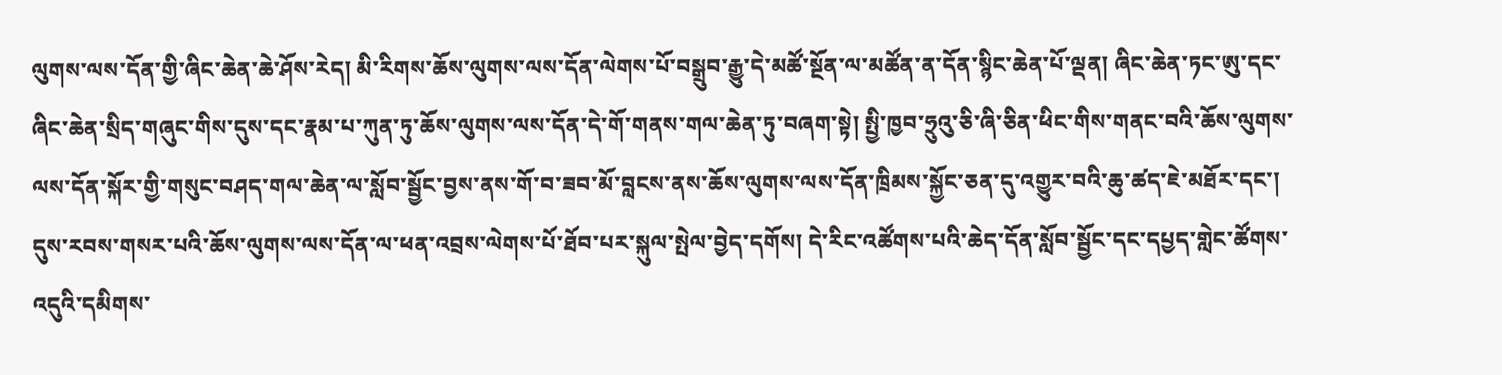ལུགས་ལས་དོན་གྱི་ཞིང་ཆེན་ཆེ་ཤོས་རེད། མི་རིགས་ཆོས་ལུགས་ལས་དོན་ལེགས་པོ་བསྒྲུབ་རྒྱུ་དེ་མཚོ་སྔོན་ལ་མཚོན་ན་དོན་སྙིང་ཆེན་པོ་ལྡན། ཞིང་ཆེན་ཏང་ཨུ་དང་ཞིང་ཆེན་སྲིད་གཞུང་གིས་དུས་དང་རྣམ་པ་ཀུན་ཏུ་ཆོས་ལུགས་ལས་དོན་དེ་གོ་གནས་གལ་ཆེན་ཏུ་བཞག་སྟེ། སྤྱི་ཁྱབ་ཧྲུའུ་ཅི་ཞི་ཅིན་ཕིང་གིས་གནང་བའི་ཆོས་ལུགས་ལས་དོན་སྐོར་གྱི་གསུང་བཤད་གལ་ཆེན་ལ་སློབ་སྦྱོང་བྱས་ནས་གོ་བ་ཟབ་མོ་བླངས་ནས་ཆོས་ལུགས་ལས་དོན་ཁྲིམས་སྐྱོང་ཅན་དུ་འགྱུར་བའི་ཆུ་ཚད་ཇེ་མཐོར་དང་། དུས་རབས་གསར་པའི་ཆོས་ལུགས་ལས་དོན་ལ་ཕན་འབྲས་ལེགས་པོ་ཐོབ་པར་སྐུལ་སྤེལ་བྱེད་དགོས། དེ་རིང་འཚོགས་པའི་ཆེད་དོན་སློབ་སྦྱོང་དང་དཔྱད་གླེང་ཚོགས་འདུའི་དམིགས་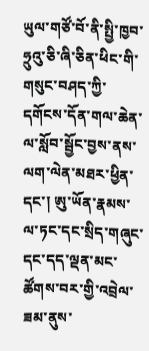ཡུལ་གཙོ་བོ་ནི་སྤྱི་ཁྱབ་ཧྲུའུ་ཅི་ཞི་ཅིན་ཕིང་གི་གསུང་བཤད་ཀྱི་དགོངས་དོན་གལ་ཆེན་ལ་སློབ་སྦྱོང་བྱས་ནས་ལག་ལེན་མཐར་ཕྱིན་དང་། ཨུ་ཡོན་རྣམས་ལ་ཏང་དང་སྲིད་གཞུང་དང་དད་ལྡན་མང་ཚོགས་བར་གྱི་འབྲེལ་ཟམ་ནུས་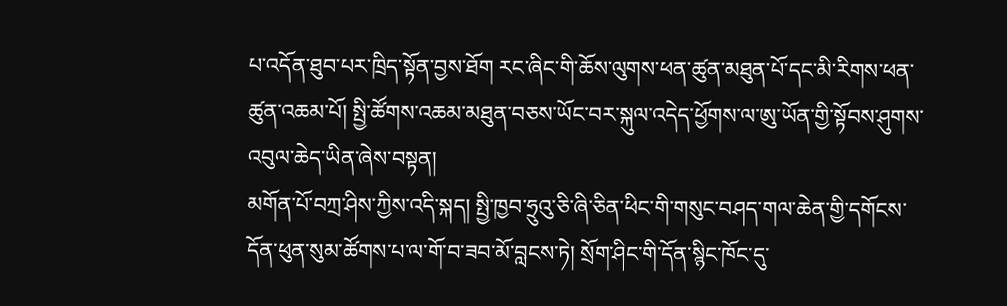པ་འདོན་ཐུབ་པར་ཁྲིད་སྟོན་བྱས་ཐོག རང་ཞིང་གི་ཆོས་ལུགས་ཕན་ཚུན་མཐུན་པོ་དང་མི་རིགས་ཕན་ཚུན་འཆམ་པོ། སྤྱི་ཚོགས་འཆམ་མཐུན་བཅས་ཡོང་བར་སྐུལ་འདེད་ཕྱོགས་ལ་ཨུ་ཡོན་གྱི་སྟོབས་ཤུགས་འབུལ་ཆེད་ཡིན་ཞེས་བསྟན།
མགོན་པོ་བཀྲ་ཤིས་ཀྱིས་འདི་སྐད། སྤྱི་ཁྱབ་ཧྲུའུ་ཅི་ཞི་ཅིན་ཕིང་གི་གསུང་བཤད་གལ་ཆེན་གྱི་དགོངས་དོན་ཕུན་སུམ་ཚོགས་པ་ལ་གོ་བ་ཟབ་མོ་བླངས་ཏེ། སྲོག་ཤིང་གི་དོན་སྙིང་ཁོང་དུ་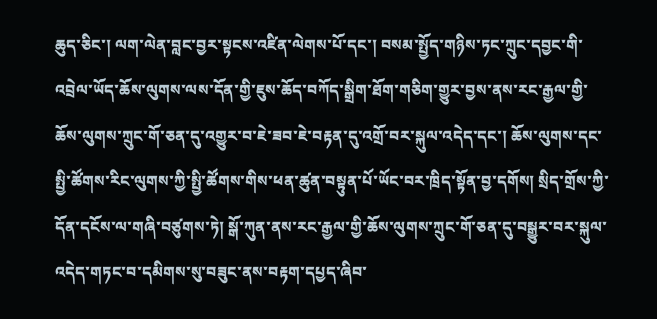ཆུད་ཅིང་། ལག་ལེན་བླང་བྱར་སྟངས་འཛིན་ལེགས་པོ་དང་། བསམ་སྤྱོད་གཉིས་ཏང་ཀྲུང་དབྱང་གི་འབྲེལ་ཡོད་ཆོས་ལུགས་ལས་དོན་གྱི་ཇུས་ཆོད་བཀོད་སྒྲིག་ཐོག་གཅིག་གྱུར་བྱས་ནས་རང་རྒྱལ་གྱི་ཆོས་ལུགས་ཀྲུང་གོ་ཅན་དུ་འགྱུར་བ་ཇེ་ཟབ་ཇེ་བརྟན་དུ་འགྲོ་བར་སྐུལ་འདེད་དང་། ཆོས་ལུགས་དང་སྤྱི་ཚོགས་རིང་ལུགས་ཀྱི་སྤྱི་ཚོགས་གིས་ཕན་ཚུན་བསྟུན་པོ་ཡོང་བར་ཁྲིད་སྟོན་བྱ་དགོས། སྲིད་གྲོས་ཀྱི་དོན་དངོས་ལ་གཞི་བཙུགས་ཏེ། སྒོ་ཀུན་ནས་རང་རྒྱལ་གྱི་ཆོས་ལུགས་ཀྲུང་གོ་ཅན་དུ་བསྒྱུར་བར་སྐུལ་འདེད་གཏང་བ་དམིགས་སུ་བཟུང་ནས་བརྟག་དཔྱད་ཞིབ་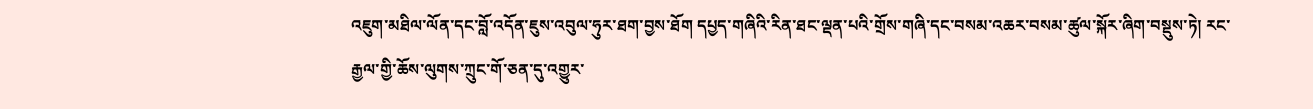འཇུག་མཐིལ་ལོན་དང་བློ་འདོན་ཇུས་འབུལ་ཧུར་ཐག་བྱས་ཐོག དཔྱད་གཞིའི་རིན་ཐང་ལྡན་པའི་གྲོས་གཞི་དང་བསམ་འཆར་བསམ་ཚུལ་སྐོར་ཞིག་བསྡུས་ཏེ། རང་རྒྱལ་གྱི་ཆོས་ལུགས་ཀྲུང་གོ་ཅན་དུ་འགྱུར་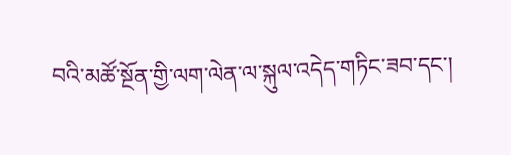བའི་མཚོ་སྔོན་གྱི་ལག་ལེན་ལ་སྐུལ་འདེད་གཏིང་ཟབ་དང་།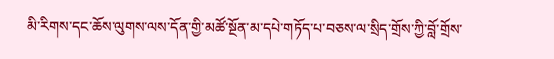མི་རིགས་དང་ཆོས་ལུགས་ལས་དོན་གྱི་མཚོ་སྔོན་མ་དཔེ་གཏོད་པ་བཅས་ལ་སྲིད་གྲོས་ཀྱི་བློ་གྲོས་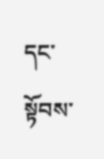དང་སྟོབས་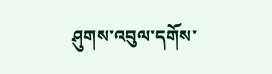ཤུགས་འབུལ་དགོས་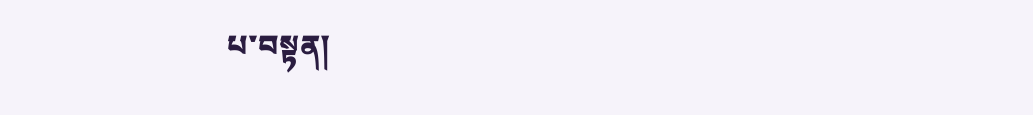པ་བསྟན།